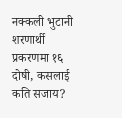नक्कली भुटानी शरणार्थी प्रकरणमा १६ दोषी, कसलाई कति सजाय?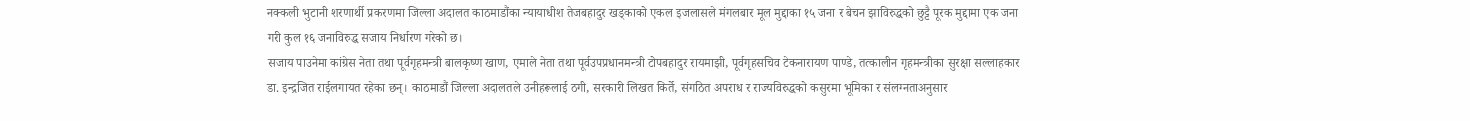नक्कली भुटानी शरणार्थी प्रकरणमा जिल्ला अदालत काठमाडौंका न्यायाधीश तेजबहादुर खड्काको एकल इजलासले मंगलबार मूल मुद्दाका १५ जना र बेचन झाविरुद्धको छुट्टै पूरक मुद्दामा एक जना गरी कुल १६ जनाविरुद्ध सजाय निर्धारण गरेको छ।
सजाय पाउनेमा कांग्रेस नेता तथा पूर्वगृहमन्त्री बालकृष्ण खाण, एमाले नेता तथा पूर्वउपप्रधानमन्त्री टोपबहादुर रायमाझी, पूर्वगृहसचिव टेकनारायण पाण्डे, तत्कालीन गृहमन्त्रीका सुरक्षा सल्लाहकार डा. इन्द्रजित राईलगायत रहेका छन्। काठमाडौं जिल्ला अदालतले उनीहरूलाई ठगी, सरकारी लिखत किर्ते, संगठित अपराध र राज्यविरुद्धको कसुरमा भूमिका र संलग्नताअनुसार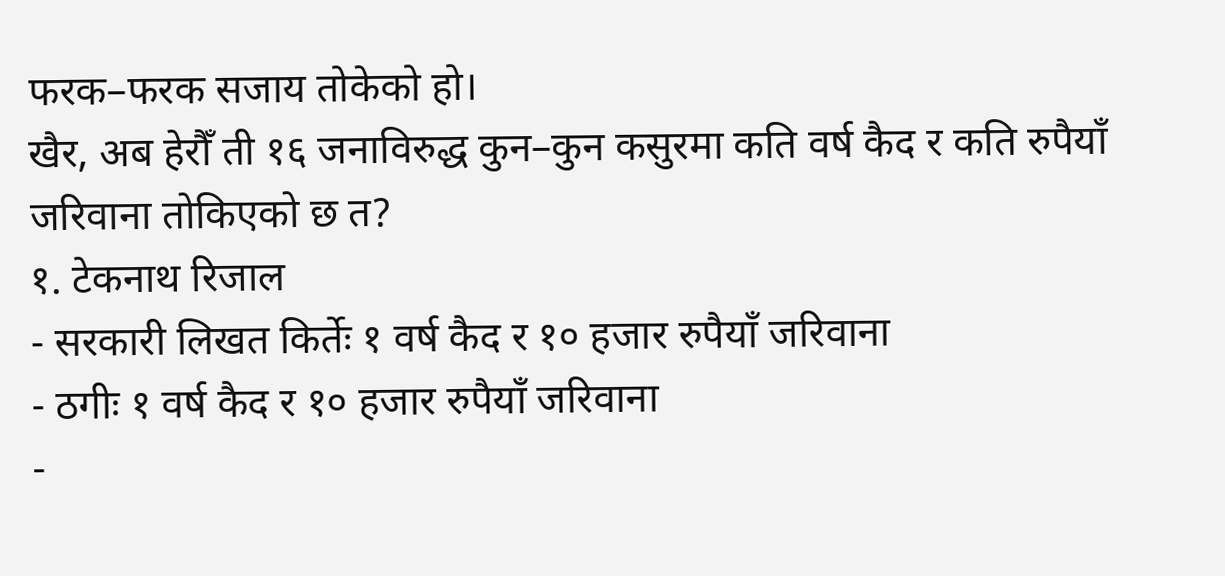फरक–फरक सजाय तोकेको हो।
खैर, अब हेरौँ ती १६ जनाविरुद्ध कुन–कुन कसुरमा कति वर्ष कैद र कति रुपैयाँ जरिवाना तोकिएको छ त?
१. टेकनाथ रिजाल
- सरकारी लिखत किर्तेः १ वर्ष कैद र १० हजार रुपैयाँ जरिवाना
- ठगीः १ वर्ष कैद र १० हजार रुपैयाँ जरिवाना
-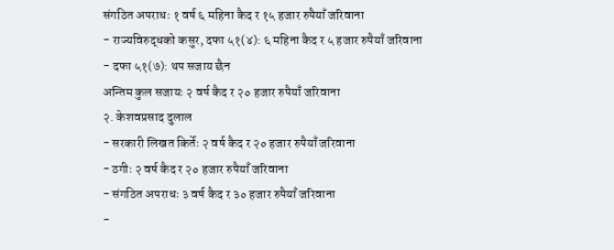संगठित अपराधः १ वर्ष ६ महिना कैद र १५ हजार रुपैयाँ जरिवाना
- राज्यविरुद्धको कसुर, दफा ५१(४): ६ महिना कैद र ५ हजार रुपैयाँ जरिवाना
- दफा ५१(७): थप सजाय छैन
अन्तिम कुल सजायः २ वर्ष कैद र २० हजार रुपैयाँ जरिवाना
२. केशवप्रसाद दुलाल
- सरकारी लिखत किर्तेः २ वर्ष कैद र २० हजार रुपैयाँ जरिवाना
- ठगीः २ वर्ष कैद र २० हजार रुपैयाँ जरिवाना
- संगठित अपराधः ३ वर्ष कैद र ३० हजार रुपैयाँ जरिवाना
-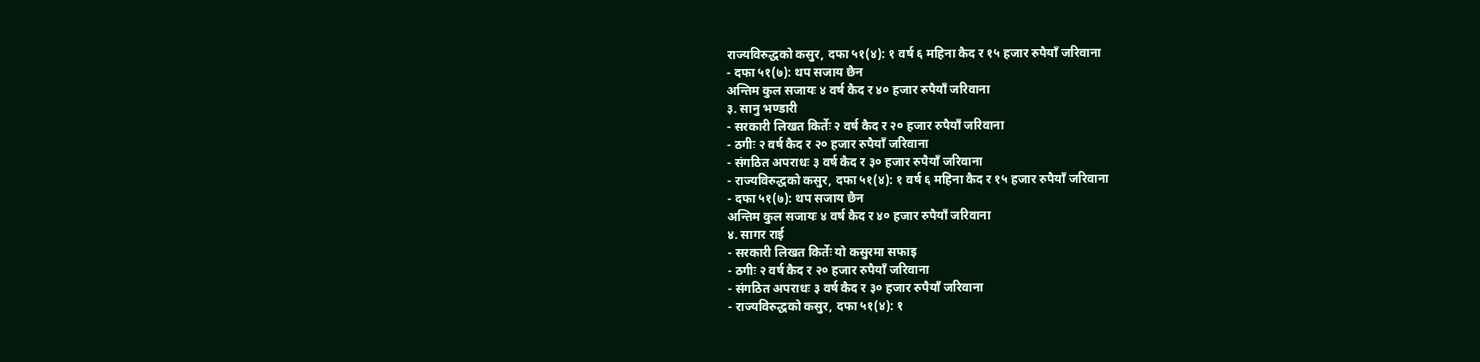राज्यविरुद्धको कसुर, दफा ५१(४): १ वर्ष ६ महिना कैद र १५ हजार रुपैयाँ जरिवाना
- दफा ५१(७): थप सजाय छैन
अन्तिम कुल सजायः ४ वर्ष कैद र ४० हजार रुपैयाँ जरिवाना
३. सानु भण्डारी
- सरकारी लिखत किर्तेः २ वर्ष कैद र २० हजार रुपैयाँ जरिवाना
- ठगीः २ वर्ष कैद र २० हजार रुपैयाँ जरिवाना
- संगठित अपराधः ३ वर्ष कैद र ३० हजार रुपैयाँ जरिवाना
- राज्यविरुद्धको कसुर, दफा ५१(४): १ वर्ष ६ महिना कैद र १५ हजार रुपैयाँ जरिवाना
- दफा ५१(७): थप सजाय छैन
अन्तिम कुल सजायः ४ वर्ष कैद र ४० हजार रुपैयाँ जरिवाना
४. सागर राई
- सरकारी लिखत किर्तेः यो कसुरमा सफाइ
- ठगीः २ वर्ष कैद र २० हजार रुपैयाँ जरिवाना
- संगठित अपराधः ३ वर्ष कैद र ३० हजार रुपैयाँ जरिवाना
- राज्यविरुद्धको कसुर, दफा ५१(४): १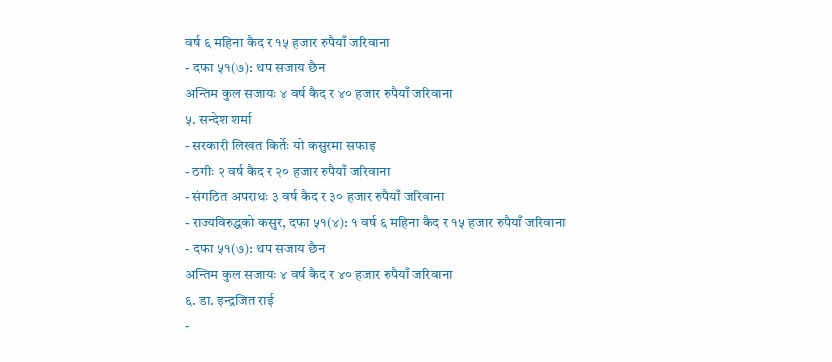वर्ष ६ महिना कैद र १५ हजार रुपैयाँ जरिवाना
- दफा ५१(७): थप सजाय छैन
अन्तिम कुल सजायः ४ वर्ष कैद र ४० हजार रुपैयाँ जरिवाना
५. सन्देश शर्मा
- सरकारी लिखत किर्तेः यो कसुरमा सफाइ
- ठगीः २ वर्ष कैद र २० हजार रुपैयाँ जरिवाना
- संगठित अपराधः ३ वर्ष कैद र ३० हजार रुपैयाँ जरिवाना
- राज्यविरुद्धको कसुर, दफा ५१(४): १ वर्ष ६ महिना कैद र १५ हजार रुपैयाँ जरिवाना
- दफा ५१(७): थप सजाय छैन
अन्तिम कुल सजायः ४ वर्ष कैद र ४० हजार रुपैयाँ जरिवाना
६. डा. इन्द्रजित राई
-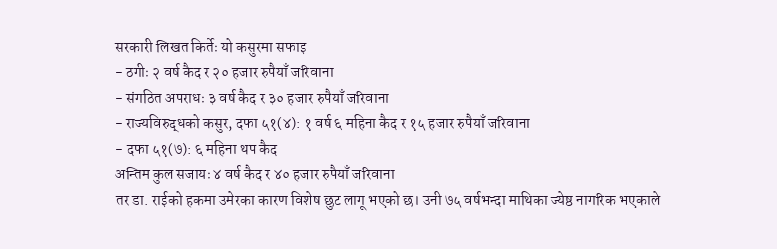सरकारी लिखत किर्तेः यो कसुरमा सफाइ
- ठगीः २ वर्ष कैद र २० हजार रुपैयाँ जरिवाना
- संगठित अपराधः ३ वर्ष कैद र ३० हजार रुपैयाँ जरिवाना
- राज्यविरुद्धको कसुर, दफा ५१(४): १ वर्ष ६ महिना कैद र १५ हजार रुपैयाँ जरिवाना
- दफा ५१(७): ६ महिना थप कैद
अन्तिम कुल सजायः ४ वर्ष कैद र ४० हजार रुपैयाँ जरिवाना
तर डा. राईको हकमा उमेरका कारण विशेष छुट लागू भएको छ। उनी ७५ वर्षभन्दा माथिका ज्येष्ठ नागरिक भएकाले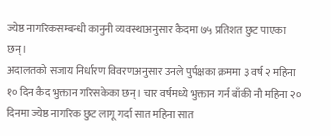ज्येष्ठ नागरिकसम्बन्धी कानुनी व्यवस्थाअनुसार कैदमा ७५ प्रतिशत छुट पाएका छन्।
अदालतको सजाय निर्धारण विवरणअनुसार उनले पुर्पक्षका क्रममा ३ वर्ष २ महिना १० दिन कैद भुक्तान गरिसकेका छन्। चार वर्षमध्ये भुक्तान गर्न बाँकी नौ महिना २० दिनमा ज्येष्ठ नागरिक छुट लागू गर्दा सात महिना सात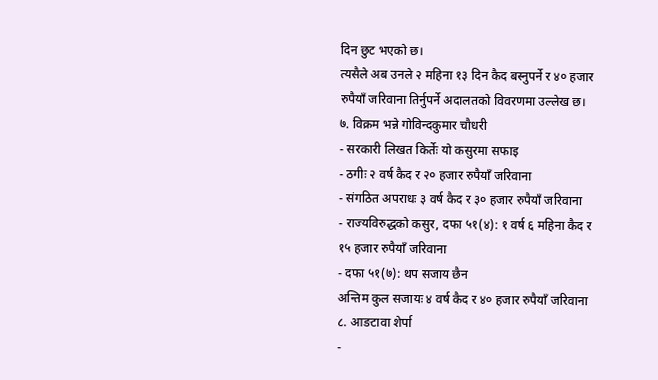दिन छुट भएको छ।
त्यसैले अब उनले २ महिना १३ दिन कैद बस्नुपर्ने र ४० हजार रुपैयाँ जरिवाना तिर्नुपर्ने अदालतको विवरणमा उल्लेख छ।
७. विक्रम भन्ने गोविन्दकुमार चौधरी
- सरकारी लिखत किर्तेः यो कसुरमा सफाइ
- ठगीः २ वर्ष कैद र २० हजार रुपैयाँ जरिवाना
- संगठित अपराधः ३ वर्ष कैद र ३० हजार रुपैयाँ जरिवाना
- राज्यविरुद्धको कसुर, दफा ५१(४): १ वर्ष ६ महिना कैद र १५ हजार रुपैयाँ जरिवाना
- दफा ५१(७): थप सजाय छैन
अन्तिम कुल सजायः ४ वर्ष कैद र ४० हजार रुपैयाँ जरिवाना
८. आङटावा शेर्पा
-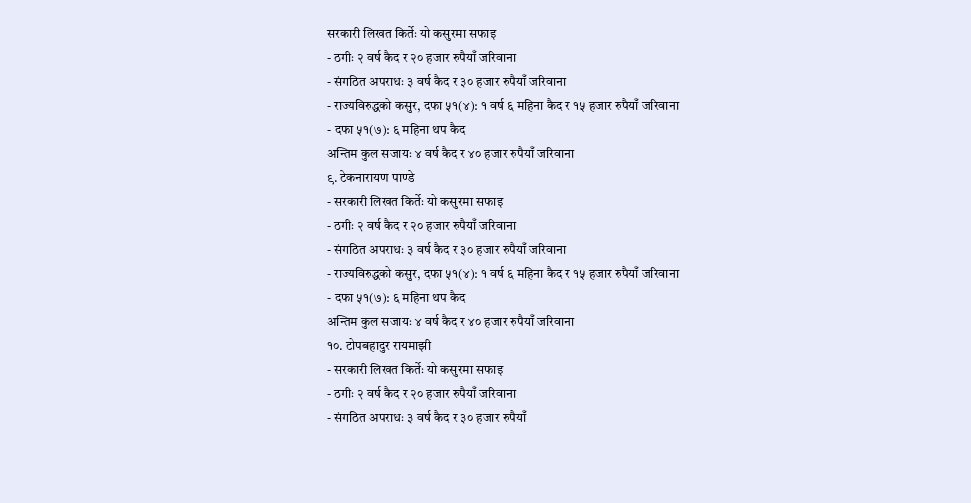सरकारी लिखत किर्तेः यो कसुरमा सफाइ
- ठगीः २ वर्ष कैद र २० हजार रुपैयाँ जरिवाना
- संगठित अपराधः ३ वर्ष कैद र ३० हजार रुपैयाँ जरिवाना
- राज्यविरुद्धको कसुर, दफा ५१(४): १ वर्ष ६ महिना कैद र १५ हजार रुपैयाँ जरिवाना
- दफा ५१(७): ६ महिना थप कैद
अन्तिम कुल सजायः ४ वर्ष कैद र ४० हजार रुपैयाँ जरिवाना
९. टेकनारायण पाण्डे
- सरकारी लिखत किर्तेः यो कसुरमा सफाइ
- ठगीः २ वर्ष कैद र २० हजार रुपैयाँ जरिवाना
- संगठित अपराधः ३ वर्ष कैद र ३० हजार रुपैयाँ जरिवाना
- राज्यविरुद्धको कसुर, दफा ५१(४): १ वर्ष ६ महिना कैद र १५ हजार रुपैयाँ जरिवाना
- दफा ५१(७): ६ महिना थप कैद
अन्तिम कुल सजायः ४ वर्ष कैद र ४० हजार रुपैयाँ जरिवाना
१०. टोपबहादुर रायमाझी
- सरकारी लिखत किर्तेः यो कसुरमा सफाइ
- ठगीः २ वर्ष कैद र २० हजार रुपैयाँ जरिवाना
- संगठित अपराधः ३ वर्ष कैद र ३० हजार रुपैयाँ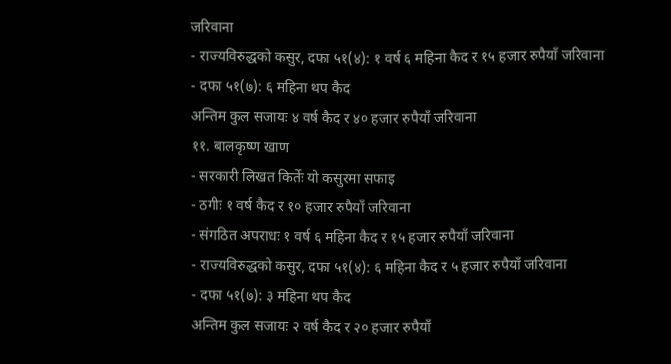जरिवाना
- राज्यविरुद्धको कसुर, दफा ५१(४): १ वर्ष ६ महिना कैद र १५ हजार रुपैयाँ जरिवाना
- दफा ५१(७): ६ महिना थप कैद
अन्तिम कुल सजायः ४ वर्ष कैद र ४० हजार रुपैयाँ जरिवाना
११. बालकृष्ण खाण
- सरकारी लिखत किर्तेः यो कसुरमा सफाइ
- ठगीः १ वर्ष कैद र १० हजार रुपैयाँ जरिवाना
- संगठित अपराधः १ वर्ष ६ महिना कैद र १५ हजार रुपैयाँ जरिवाना
- राज्यविरुद्धको कसुर, दफा ५१(४): ६ महिना कैद र ५ हजार रुपैयाँ जरिवाना
- दफा ५१(७): ३ महिना थप कैद
अन्तिम कुल सजायः २ वर्ष कैद र २० हजार रुपैयाँ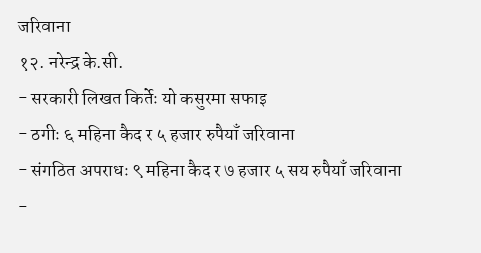जरिवाना
१२. नरेन्द्र के.सी.
- सरकारी लिखत किर्तेः यो कसुरमा सफाइ
- ठगीः ६ महिना कैद र ५ हजार रुपैयाँ जरिवाना
- संगठित अपराधः ९ महिना कैद र ७ हजार ५ सय रुपैयाँ जरिवाना
-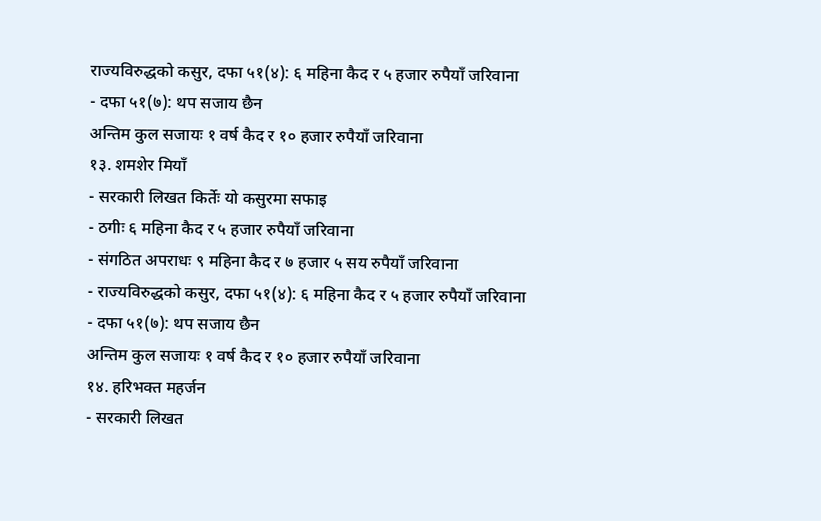राज्यविरुद्धको कसुर, दफा ५१(४): ६ महिना कैद र ५ हजार रुपैयाँ जरिवाना
- दफा ५१(७): थप सजाय छैन
अन्तिम कुल सजायः १ वर्ष कैद र १० हजार रुपैयाँ जरिवाना
१३. शमशेर मियाँ
- सरकारी लिखत किर्तेः यो कसुरमा सफाइ
- ठगीः ६ महिना कैद र ५ हजार रुपैयाँ जरिवाना
- संगठित अपराधः ९ महिना कैद र ७ हजार ५ सय रुपैयाँ जरिवाना
- राज्यविरुद्धको कसुर, दफा ५१(४): ६ महिना कैद र ५ हजार रुपैयाँ जरिवाना
- दफा ५१(७): थप सजाय छैन
अन्तिम कुल सजायः १ वर्ष कैद र १० हजार रुपैयाँ जरिवाना
१४. हरिभक्त महर्जन
- सरकारी लिखत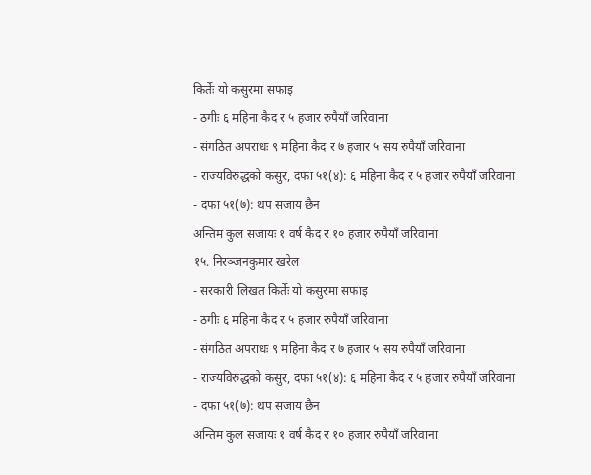किर्तेः यो कसुरमा सफाइ
- ठगीः ६ महिना कैद र ५ हजार रुपैयाँ जरिवाना
- संगठित अपराधः ९ महिना कैद र ७ हजार ५ सय रुपैयाँ जरिवाना
- राज्यविरुद्धको कसुर, दफा ५१(४): ६ महिना कैद र ५ हजार रुपैयाँ जरिवाना
- दफा ५१(७): थप सजाय छैन
अन्तिम कुल सजायः १ वर्ष कैद र १० हजार रुपैयाँ जरिवाना
१५. निरञ्जनकुमार खरेल
- सरकारी लिखत किर्तेः यो कसुरमा सफाइ
- ठगीः ६ महिना कैद र ५ हजार रुपैयाँ जरिवाना
- संगठित अपराधः ९ महिना कैद र ७ हजार ५ सय रुपैयाँ जरिवाना
- राज्यविरुद्धको कसुर, दफा ५१(४): ६ महिना कैद र ५ हजार रुपैयाँ जरिवाना
- दफा ५१(७): थप सजाय छैन
अन्तिम कुल सजायः १ वर्ष कैद र १० हजार रुपैयाँ जरिवाना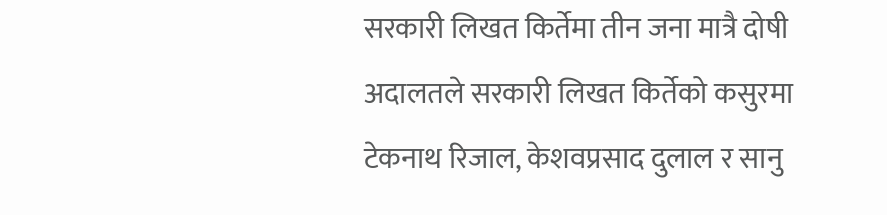सरकारी लिखत किर्तेमा तीन जना मात्रै दोषी
अदालतले सरकारी लिखत किर्तेको कसुरमा टेकनाथ रिजाल, केशवप्रसाद दुलाल र सानु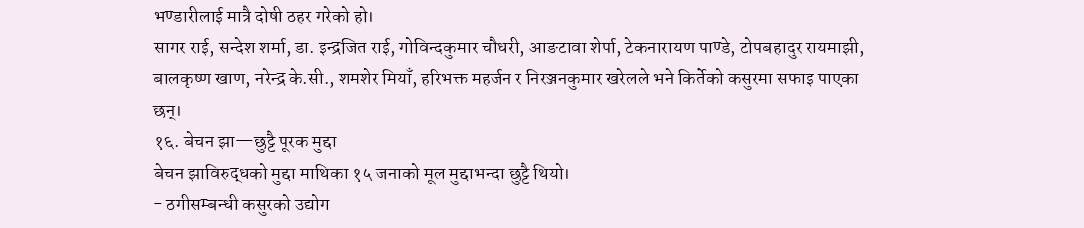भण्डारीलाई मात्रै दोषी ठहर गरेको हो।
सागर राई, सन्देश शर्मा, डा. इन्द्रजित राई, गोविन्दकुमार चौधरी, आङटावा शेर्पा, टेकनारायण पाण्डे, टोपबहादुर रायमाझी, बालकृष्ण खाण, नरेन्द्र के.सी., शमशेर मियाँ, हरिभक्त महर्जन र निरञ्जनकुमार खरेलले भने किर्तेको कसुरमा सफाइ पाएका छन्।
१६. बेचन झा—छुट्टै पूरक मुद्दा
बेचन झाविरुद्धको मुद्दा माथिका १५ जनाको मूल मुद्दाभन्दा छुट्टै थियो।
- ठगीसम्बन्धी कसुरको उद्योग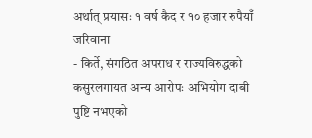अर्थात् प्रयासः १ वर्ष कैद र १० हजार रुपैयाँ जरिवाना
- किर्ते, संगठित अपराध र राज्यविरुद्धको कसुरलगायत अन्य आरोपः अभियोग दाबी पुष्टि नभएको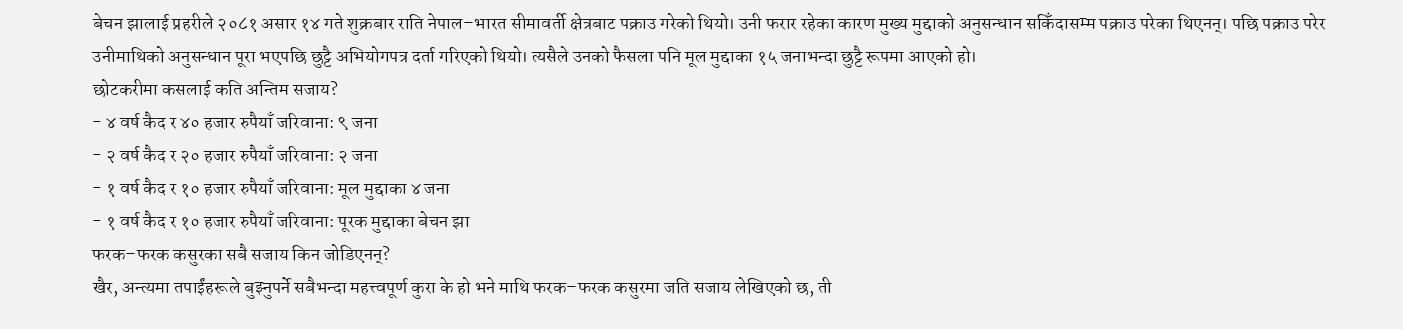बेचन झालाई प्रहरीले २०८१ असार १४ गते शुक्रबार राति नेपाल–भारत सीमावर्ती क्षेत्रबाट पक्राउ गरेको थियो। उनी फरार रहेका कारण मुख्य मुद्दाको अनुसन्धान सकिँदासम्म पक्राउ परेका थिएनन्। पछि पक्राउ परेर उनीमाथिको अनुसन्धान पूरा भएपछि छुट्टै अभियोगपत्र दर्ता गरिएको थियो। त्यसैले उनको फैसला पनि मूल मुद्दाका १५ जनाभन्दा छुट्टै रूपमा आएको हो।
छोटकरीमा कसलाई कति अन्तिम सजाय?
- ४ वर्ष कैद र ४० हजार रुपैयाँ जरिवाना: ९ जना
- २ वर्ष कैद र २० हजार रुपैयाँ जरिवाना: २ जना
- १ वर्ष कैद र १० हजार रुपैयाँ जरिवाना: मूल मुद्दाका ४ जना
- १ वर्ष कैद र १० हजार रुपैयाँ जरिवाना: पूरक मुद्दाका बेचन झा
फरक–फरक कसुरका सबै सजाय किन जोडिएनन्?
खैर, अन्त्यमा तपाईंहरूले बुझ्नुपर्ने सबैभन्दा महत्त्वपूर्ण कुरा के हो भने माथि फरक–फरक कसुरमा जति सजाय लेखिएको छ, ती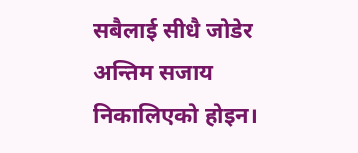सबैलाई सीधै जोडेर अन्तिम सजाय निकालिएको होइन।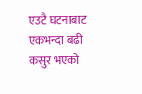एउटै घटनाबाट एकभन्दा बढी कसुर भएको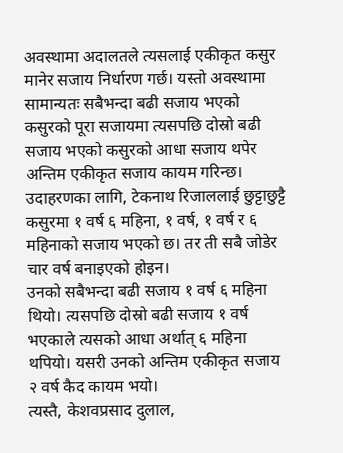अवस्थामा अदालतले त्यसलाई एकीकृत कसुर मानेर सजाय निर्धारण गर्छ। यस्तो अवस्थामा सामान्यतः सबैभन्दा बढी सजाय भएको कसुरको पूरा सजायमा त्यसपछि दोस्रो बढी सजाय भएको कसुरको आधा सजाय थपेर अन्तिम एकीकृत सजाय कायम गरिन्छ।
उदाहरणका लागि, टेकनाथ रिजाललाई छुट्टाछुट्टै कसुरमा १ वर्ष ६ महिना, १ वर्ष, १ वर्ष र ६ महिनाको सजाय भएको छ। तर ती सबै जोडेर चार वर्ष बनाइएको होइन।
उनको सबैभन्दा बढी सजाय १ वर्ष ६ महिना थियो। त्यसपछि दोस्रो बढी सजाय १ वर्ष भएकाले त्यसको आधा अर्थात् ६ महिना थपियो। यसरी उनको अन्तिम एकीकृत सजाय २ वर्ष कैद कायम भयो।
त्यस्तै, केशवप्रसाद दुलाल,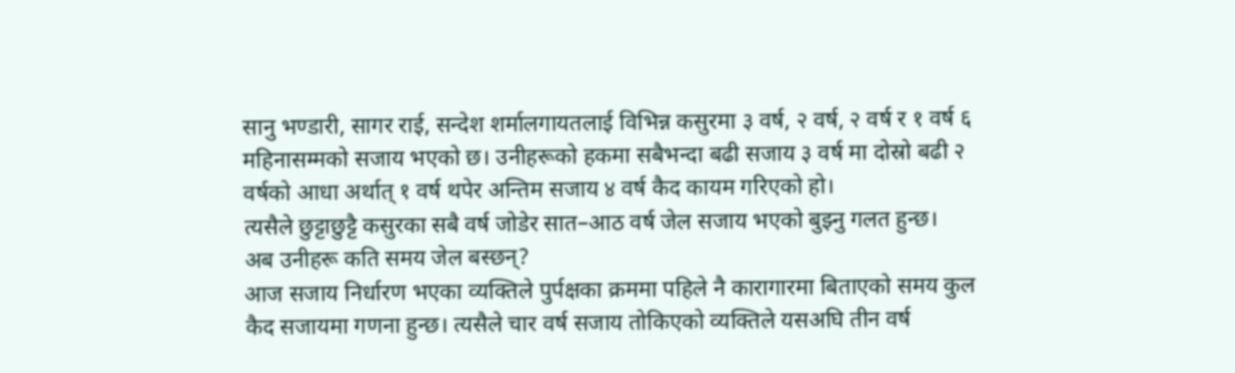सानु भण्डारी, सागर राई, सन्देश शर्मालगायतलाई विभिन्न कसुरमा ३ वर्ष, २ वर्ष, २ वर्ष र १ वर्ष ६ महिनासम्मको सजाय भएको छ। उनीहरूको हकमा सबैभन्दा बढी सजाय ३ वर्ष मा दोस्रो बढी २ वर्षको आधा अर्थात् १ वर्ष थपेर अन्तिम सजाय ४ वर्ष कैद कायम गरिएको हो।
त्यसैले छुट्टाछुट्टै कसुरका सबै वर्ष जोडेर सात–आठ वर्ष जेल सजाय भएको बुझ्नु गलत हुन्छ।
अब उनीहरू कति समय जेल बस्छन्?
आज सजाय निर्धारण भएका व्यक्तिले पुर्पक्षका क्रममा पहिले नै कारागारमा बिताएको समय कुल कैद सजायमा गणना हुन्छ। त्यसैले चार वर्ष सजाय तोकिएको व्यक्तिले यसअघि तीन वर्ष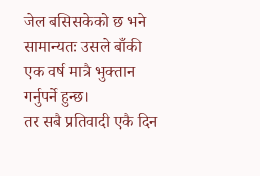जेल बसिसकेको छ भने सामान्यतः उसले बाँकी एक वर्ष मात्रै भुक्तान गर्नुपर्ने हुन्छ।
तर सबै प्रतिवादी एकै दिन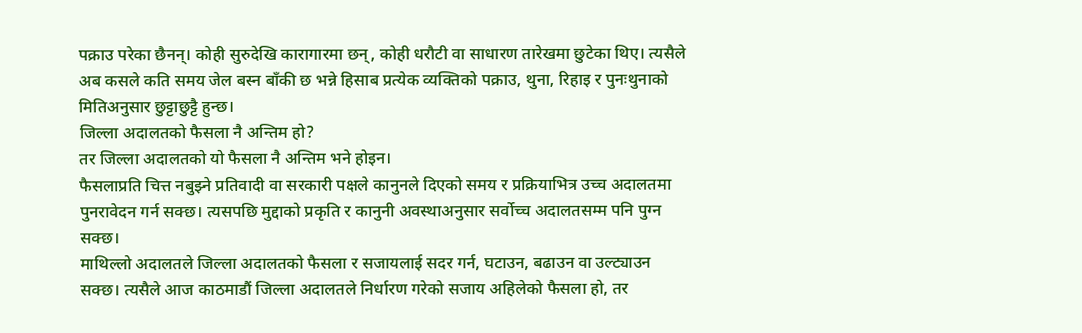पक्राउ परेका छैनन्। कोही सुरुदेखि कारागारमा छन्, कोही धरौटी वा साधारण तारेखमा छुटेका थिए। त्यसैले अब कसले कति समय जेल बस्न बाँकी छ भन्ने हिसाब प्रत्येक व्यक्तिको पक्राउ, थुना, रिहाइ र पुनःथुनाको मितिअनुसार छुट्टाछुट्टै हुन्छ।
जिल्ला अदालतको फैसला नै अन्तिम हो?
तर जिल्ला अदालतको यो फैसला नै अन्तिम भने होइन।
फैसलाप्रति चित्त नबुझ्ने प्रतिवादी वा सरकारी पक्षले कानुनले दिएको समय र प्रक्रियाभित्र उच्च अदालतमा पुनरावेदन गर्न सक्छ। त्यसपछि मुद्दाको प्रकृति र कानुनी अवस्थाअनुसार सर्वोच्च अदालतसम्म पनि पुग्न सक्छ।
माथिल्लो अदालतले जिल्ला अदालतको फैसला र सजायलाई सदर गर्न, घटाउन, बढाउन वा उल्ट्याउन सक्छ। त्यसैले आज काठमाडौं जिल्ला अदालतले निर्धारण गरेको सजाय अहिलेको फैसला हो, तर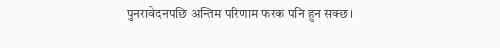पुनरावेदनपछि अन्तिम परिणाम फरक पनि हुन सक्छ।